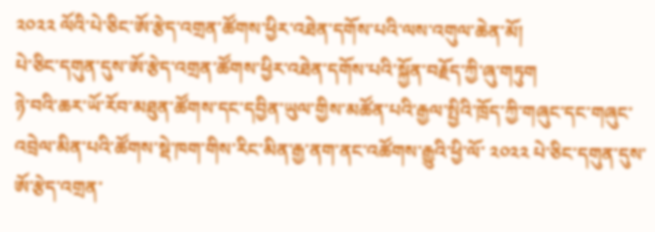༢༠༢༢ ལོའི་པེ་ཅིང་ཨོ་རྩེད་འགྲན་ཚོགས་ཕྱིར་འཐེན་དགོས་པའི་ལས་འགུལ་ཆེན་མོ།
པེ་ཅིང་དགུན་དུས་ཨོ་རྩེད་འགྲན་ཚོགས་ཕྱིར་འཐེན་དགོས་པའི་སྐྱོན་བརྗོད་ཀྱི་ཞུ་གཏུག
ཉེ་བའི་ཆར་ཡོ་རོབ་མཐུན་ཚོགས་དང་དབྱིན་ཡུལ་གྱིས་མཚོན་པའི་རྒྱལ་སྤྱིའི་ཁྲོད་ཀྱི་གཞུང་དང་གཞུང་འབྲེལ་མིན་པའི་ཚོགས་སྡེ་ཁག་གིས་རིང་མིན་རྒྱ་ནག་ནང་འཚོགས་རྒྱུའི་ཕྱི་ལོ་ ༢༠༢༢ པེ་ཅིང་དགུན་དུས་ཨོ་རྩེད་འགྲན་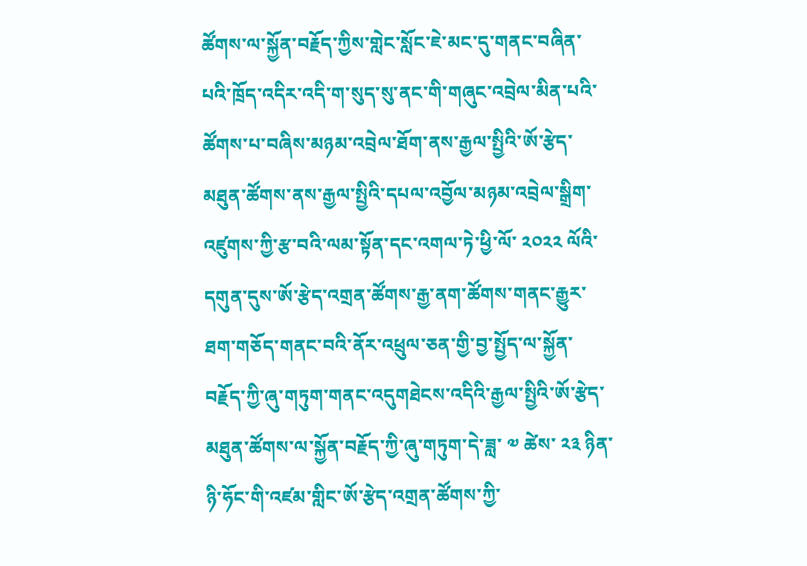ཚོགས་ལ་སྐྱོན་བརྗོད་ཀྱིས་གླེང་སློང་ཇེ་མང་དུ་གནང་བཞིན་པའི་ཁྲོད་འདིར་འདི་ག་སུད་སུ་ནང་གི་གཞུང་འབྲེལ་མིན་པའི་ཚོགས་པ་བཞིས་མཉམ་འབྲེལ་ཐོག་ནས་རྒྱལ་སྤྱིའི་ཨོ་རྩེད་མཐུན་ཚོགས་ནས་རྒྱལ་སྤྱིའི་དཔལ་འབྱོལ་མཉམ་འབྲེལ་སྒྲིག་འཛུགས་ཀྱི་རྩ་བའི་ལམ་སྟོན་དང་འགལ་ཏེ་ཕྱི་ལོ་ ༢༠༢༢ ལོའི་དགུན་དུས་ཨོ་རྩེད་འགྲན་ཚོགས་རྒྱ་ནག་ཚོགས་གནང་རྒྱུར་ཐག་གཅོད་གནང་བའི་ནོར་འཕྲུལ་ཅན་གྱི་བྱ་སྤྱོད་ལ་སྐྱོན་བརྗོད་ཀྱི་ཞུ་གཏུག་གནང་འདུགཐེངས་འདིའི་རྒྱལ་སྤྱིའི་ཨོ་རྩེད་མཐུན་ཚོགས་ལ་སྐྱོན་བརྗོད་ཀྱི་ཞུ་གཏུག་དེ་ཟླ་ ༧ ཚེས་ ༢༣ ཉིན་ཉི་ཧོང་གི་འཛམ་གླིང་ཨོ་རྩེད་འགྲན་ཚོགས་ཀྱི་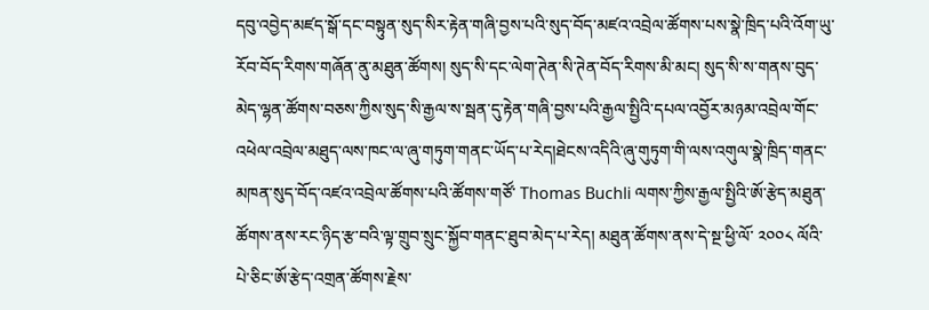དབུ་འབྱེད་མཛད་སྒོ་དང་བསྟུན་སུད་སིར་རྟེན་གཞི་བྱས་པའི་སུད་བོད་མཛའ་འབྲེལ་ཚོགས་པས་སྣེ་ཁྲིད་པའི་འོག་ཡུ་རོབ་བོད་རིགས་གཞོན་ནུ་མཐུན་ཚོགས། སུད་སི་དང་ལེག་ཊེན་སི་ཊེན་བོད་རིགས་མི་མང། སུད་སི་ས་གནས་བུད་མེད་ལྷན་ཚོགས་བཅས་ཀྱིས་སུད་སི་རྒྱལ་ས་སྦན་དུ་རྟེན་གཞི་བྱས་པའི་རྒྱལ་སྤྱིའི་དཔལ་འབྱོར་མཉམ་འབྲེལ་གོང་འཕེལ་འབྲེལ་མཐུད་ལས་ཁང་ལ་ཞུ་གཏུག་གནང་ཡོད་པ་རེད།ཐེངས་འདིའི་ཞུ་གུཏུག་གི་ལས་འགུལ་སྣེ་ཁྲིད་གནང་མཁན་སུད་བོད་འཛའ་འབྲེལ་ཚོགས་པའི་ཚོགས་གཙོ་ Thomas Buchli ལགས་ཀྱིས་རྒྱལ་སྤྱིའི་ཨོ་རྩེད་མཐུན་ཚོགས་ནས་རང་ཉིད་རྩ་བའི་ལྟ་གྲུབ་སྲུང་སྐྱོབ་གནང་ཐུབ་མེད་པ་རེད། མཐུན་ཚོགས་ནས་དེ་སྔ་ཕྱི་ལོ་ ༢༠༠༨ ལོའི་པེ་ཅིང་ཨོ་རྩེད་འགྲན་ཚོགས་རྗེས་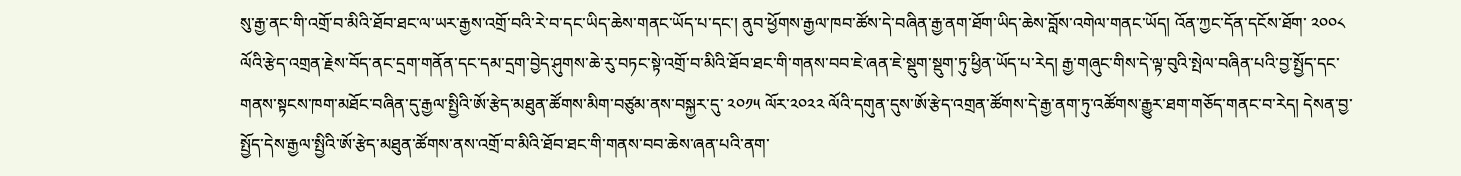སུ་རྒྱ་ནང་གི་འགྲོ་བ་མིའི་ཐོབ་ཐང་ལ་ཡར་རྒྱས་འགྲོ་བའི་རེ་བ་དང་ཡིད་ཆེས་གནང་ཡོད་པ་དང་། ནུབ་ཕྱོགས་རྒྱལ་ཁབ་ཚོས་དེ་བཞིན་རྒྱ་ནག་ཐོག་ཡིད་ཆེས་བློས་འགེལ་གནང་ཡོད། འོན་ཀྱང་དོན་དངོས་ཐོག་ ༢༠༠༨ ལོའི་རྩེད་འགྲན་རྗེས་བོད་ནང་དྲག་གནོན་དང་དམ་དྲག་བྱེད་ཤུགས་ཆེ་རུ་བཏང་སྟེ་འགྲོ་བ་མིའི་ཐོབ་ཐང་གི་གནས་བབ་ཇེ་ཞན་ཇེ་སྡུག་སྡུག་ཏུ་ཕྱིན་ཡོད་པ་རེད། རྒྱ་གཞུང་གིས་དེ་ལྟ་བུའི་སྤེལ་བཞིན་པའི་བྱ་སྤྱོད་དང་གནས་སྟངས་ཁག་མཐོང་བཞིན་དུ་རྒྱལ་སྤྱིའི་ཨོ་རྩེད་མཐུན་ཚོགས་མིག་བཙུམ་ནས་བསྐྱར་དུ་ ༢༠༡༥ ལོར་༢༠༢༢ ལོའི་དགུན་དུས་ཨོ་རྩེད་འགྲན་ཚོགས་དེ་རྒྱ་ནག་ཏུ་འཚོགས་རྒྱུར་ཐག་གཅོད་གནང་བ་རེད། དེསན་བྱ་སྤྱོད་དེས་རྒྱལ་སྤྱིའི་ཨོ་རྩེད་མཐུན་ཚོགས་ནས་འགྲོ་བ་མིའི་ཐོབ་ཐང་གི་གནས་བབ་ཆེས་ཞན་པའི་ནག་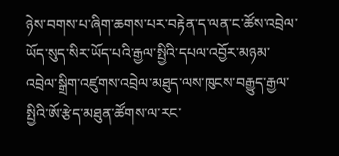ཉེས་བགས་པ་ཞིག་ཆགས་པར་བརྟེན་ད་ལན་ང་ཚོས་འབྲེལ་ཡོད་སུད་སིར་ཡོད་པའི་རྒྱལ་སྤྱིའི་དཔལ་འབྱོར་མཉམ་འབྲེལ་སྒྲིག་འཛུགས་འབྲེལ་མཐུད་ལས་ཁུངས་བརྒྱུད་རྒྱལ་སྤྱིའི་ཨོ་རྩེད་མཐུན་ཚོགས་ལ་རང་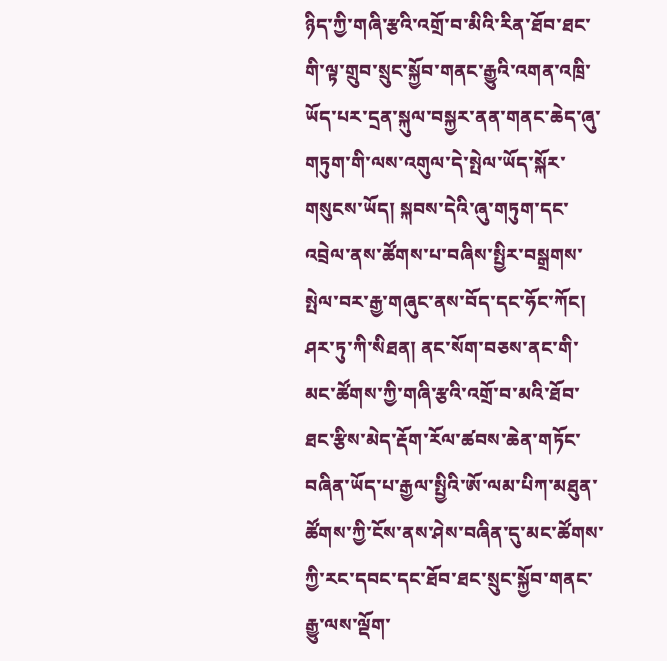ཉིད་ཀྱི་གཞི་རྩའི་འགྲོ་བ་མིའི་རིན་ཐོབ་ཐང་གི་ལྟ་གྲུབ་སྲུང་སྐྱོབ་གནང་རྒྱུའི་འགན་འཁྲི་ཡོད་པར་དྲན་སྐུལ་བསྐྱར་ནན་གནང་ཆེད་ཞུ་གཏུག་གི་ལས་འགུལ་དེ་སྤེལ་ཡོད་སྐོར་གསུངས་ཡོད། སྐབས་དེའི་ཞུ་གཏུག་དང་འབྲེལ་ནས་ཚོགས་པ་བཞིས་སྤྱིར་བསྒྲགས་སྤེལ་བར་རྒྱ་གཞུང་ནས་བོད་དང་ཧོང་ཀོང། ཤར་ཏུ་ཀི་སིཐན། ནང་སོག་བཅས་ནང་གི་མང་ཚོགས་ཀྱི་གཞི་རྩའི་འགྲོ་བ་མའི་ཐོབ་ཐང་རྩིས་མེད་རྡོག་རོལ་ཚབས་ཆེན་གཏོང་བཞིན་ཡོད་པ་རྒྱལ་སྤྱིའི་ཨོ་ལམ་པིཀ་མཐུན་ཚོགས་ཀྱི་ངོས་ནས་ཤེས་བཞིན་དུ་མང་ཚོགས་ཀྱི་རང་དབང་དང་ཐོབ་ཐང་སྲུང་སྐྱོབ་གནང་རྒྱུ་ལས་ལྡོག་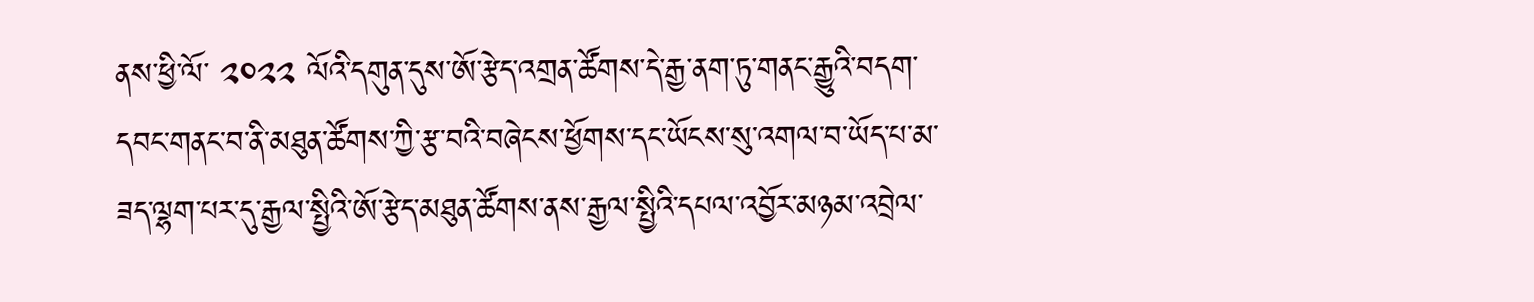ནས་ཕྱི་ལོ་ ༢༠༢༢ ལོའི་དགུན་དུས་ཨོ་རྩེད་འགྲན་ཚོགས་དེ་རྒྱ་ནག་ཏུ་གནང་རྒྱུའི་བདག་དབང་གནང་བ་ནི་མཐུན་ཚོགས་ཀྱི་རྩ་བའི་བཞེངས་ཕྱོགས་དང་ཡོངས་སུ་འགལ་བ་ཡོད་པ་མ་ཟད་ལྷག་པར་དུ་རྒྱལ་སྤྱིའི་ཨོ་རྩེད་མཐུན་ཚོགས་ནས་རྒྱལ་སྤྱིའི་དཔལ་འབྱོར་མཉམ་འབྲེལ་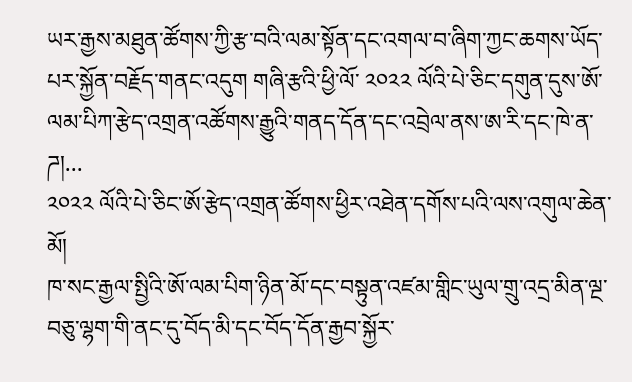ཡར་རྒྱས་མཐུན་ཚོགས་ཀྱི་རྩ་བའི་ལམ་སྟོན་དང་འགལ་བ་ཞིག་ཀྱང་ཆགས་ཡོད་པར་སྐྱོན་བརྗོད་གནང་འདུག གཞི་རྩའི་ཕྱི་ལོ་ ༢༠༢༢ ལོའི་པེ་ཅིང་དགུན་དུས་ཨོ་ལམ་པིཀ་རྩེད་འགྲན་འཚོགས་རྒྱུའི་གནད་དོན་དང་འབྲེལ་ནས་ཨ་རི་དང་ཁེ་ན་ཌ།...
༢༠༢༢ ལོའི་པེ་ཅིང་ཨོ་རྩེད་འགྲན་ཚོགས་ཕྱིར་འཐེན་དགོས་པའི་ལས་འགུལ་ཆེན་མོ།
ཁ་སང་རྒྱལ་སྤྱིའི་ཨོ་ལམ་པིག་ཉིན་མོ་དང་བསྟུན་འཛམ་གླིང་ཡུལ་གྲུ་འདྲ་མིན་ལྔ་བཅུ་ལྷག་གི་ནང་དུ་བོད་མི་དང་བོད་དོན་རྒྱབ་སྐྱོར་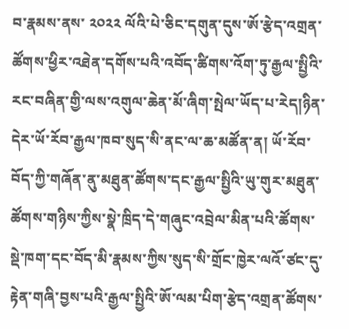བ་རྣམས་ནས་ ༢༠༢༢ ལོའི་པེ་ཅིང་དགུན་དུས་ཨོ་རྩེད་འགྲན་ཚོགས་ཕྱིར་འཐེན་དགོས་པའི་འབོད་ཚིགས་འོག་ཏུ་རྒྱལ་སྤྱིའི་རང་བཞིན་གྱི་ལས་འགུལ་ཆེན་མོ་ཞིག་སྤེལ་ཡོད་པ་རེད།ཉིན་དེར་ཡོ་རོབ་རྒྱལ་ཁབ་སུད་སི་ནང་ལ་ཆ་མཚོན་ན། ཡོ་རོབ་བོད་ཀྱི་གཞོན་ནུ་མཐུན་ཚོགས་དང་རྒྱལ་སྤྱིའི་ཡུ་གུར་མཐུན་ཚོགས་གཉིས་ཀྱིས་སྣེ་ཁྲིད་དེ་གཞུང་འབྲེལ་མིན་པའི་ཚོགས་སྡེ་ཁག་དང་བོད་མི་རྣམས་ཀྱིས་སུད་སི་གྲོང་ཁྱེར་ལའོ་ཙང་དུ་རྟེན་གཞི་བྱས་པའི་རྒྱལ་སྤྱིའི་ཨོ་ལམ་པིག་རྩེད་འགྲན་ཚོགས་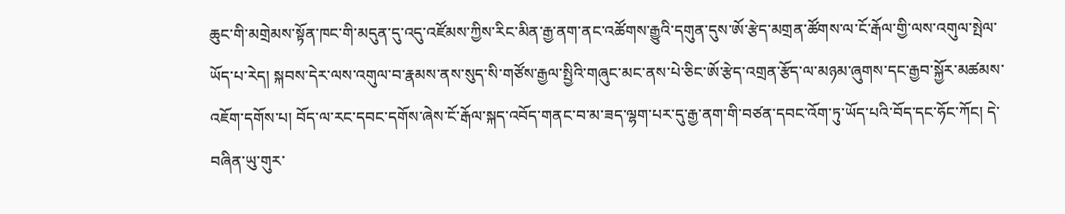ཆུང་གི་མགྲེམས་སྟོན་ཁང་གི་མདུན་དུ་འདུ་འཛོམས་ཀྱིས་རིང་མིན་རྒྱ་ནག་ནང་འཚོགས་རྒྱུའི་དགུན་དུས་ཨོ་རྩེད་མགྲན་ཚོགས་ལ་ངོ་རྒོལ་གྱི་ལས་འགུལ་སྤེལ་ཡོད་པ་རེད། སྐབས་དེར་ལས་འགུལ་བ་རྣམས་ནས་སུད་སི་གཙོས་རྒྱལ་སྤྱིའི་གཞུང་མང་ནས་པེ་ཅིང་ཨོ་རྩེད་འགྲན་རྩོད་ལ་མཉམ་ཞུགས་དང་རྒྱབ་སྐྱོར་མཚམས་འཇོག་དགོས་པ། བོད་ལ་རང་དབང་དགོས་ཞེས་ངོ་རྒོལ་སྐད་འབོད་གནང་བ་མ་ཟད་ལྷག་པར་དུ་རྒྱ་ནག་གི་བཙན་དབང་འོག་ཏུ་ཡོད་པའི་བོད་དང་ཧོང་ཀོང། དེ་བཞིན་ཡུ་གུར་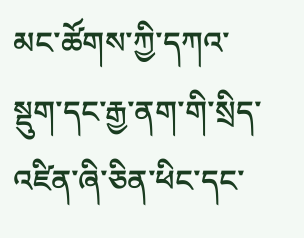མང་ཚོགས་ཀྱི་དཀའ་སྡུག་དང་རྒྱ་ནག་གི་སྲིད་འཛིན་ཞི་ཅིན་ཕིང་དང་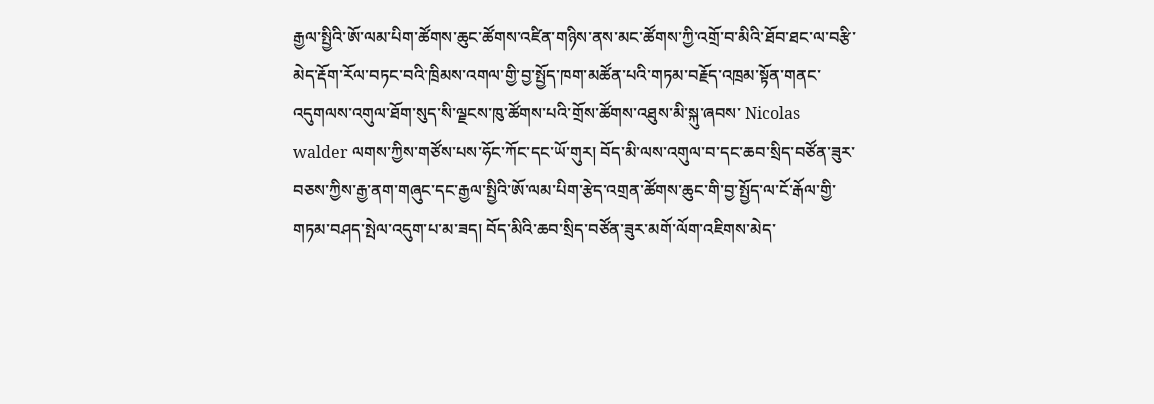རྒྱལ་སྤྱིའི་ཨོ་ལམ་པིག་ཚོགས་ཆུང་ཚོགས་འཛིན་གཉིས་ནས་མང་ཚོགས་ཀྱི་འགྲོ་བ་མིའི་ཐོབ་ཐང་ལ་བརྩི་མེད་རྡོག་རོལ་བཏང་བའི་ཁྲིམས་འགལ་གྱི་བྱ་སྤྱོད་ཁག་མཚོན་པའི་གཏམ་བརྗོད་འཁྲམ་སྟོན་གནང་འདུགལས་འགུལ་ཐོག་སུད་སི་ལྗངས་ཁུ་ཚོགས་པའི་གྲོས་ཚོགས་འཐུས་མི་སྐུ་ཞབས་ Nicolas walder ལགས་ཀྱིས་གཙོས་པས་ཧོང་ཀོང་དང་ཡོ་གུར། བོད་མི་ལས་འགུལ་བ་དང་ཆབ་སྲིད་བཙོན་ཟུར་བཅས་ཀྱིས་རྒྱ་ནག་གཞུང་དང་རྒྱལ་སྤྱིའི་ཨོ་ལམ་པིག་རྩེད་འགྲན་ཚོགས་ཆུང་གི་བྱ་སྤྱོད་ལ་ངོ་རྒོལ་གྱི་གཏམ་བཤད་སྤེལ་འདུག་པ་མ་ཟད། བོད་མིའི་ཆབ་སྲིད་བཙོན་ཟུར་མགོ་ལོག་འཇིགས་མེད་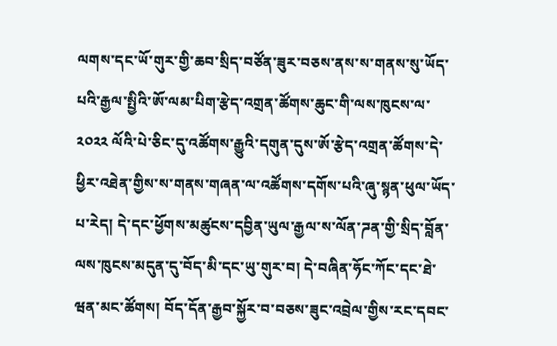ལགས་དང་ཡོ་གུར་གྱི་ཆབ་སྲིད་བཙོན་ཟུར་བཅས་ནས་ས་གནས་སུ་ཡོད་པའི་རྒྱལ་སྤྱིའི་ཨོ་ལམ་པིག་རྩེད་འགྲན་ཚོགས་ཆུང་གི་ལས་ཁུངས་ལ་ ༢༠༢༢ ལོའི་པེ་ཅིང་དུ་འཚོགས་རྒྱུའི་དགུན་དུས་ཨོ་རྩེད་འགྲན་ཚོགས་དེ་ཕྱིར་འཐེན་གྱིས་ས་གནས་གཞན་ལ་འཚོགས་དགོས་པའི་ཞུ་སྙན་ཕུལ་ཡོད་པ་རེད། དེ་དང་ཕྱོགས་མཚུངས་དབྱིན་ཡུལ་རྒྱལ་ས་ལོན་ཌན་གྱི་སྲིད་བློན་ལས་ཁུངས་མདུན་དུ་བོད་མི་དང་ཡུ་གུར་བ། དེ་བཞིན་ཧོང་ཀོང་དང་ཐེ་ཝན་མང་ཚོགས། བོད་དོན་རྒྱབ་སྐྱོར་བ་བཅས་ཟུང་འབྲེལ་གྱིས་རང་དབང་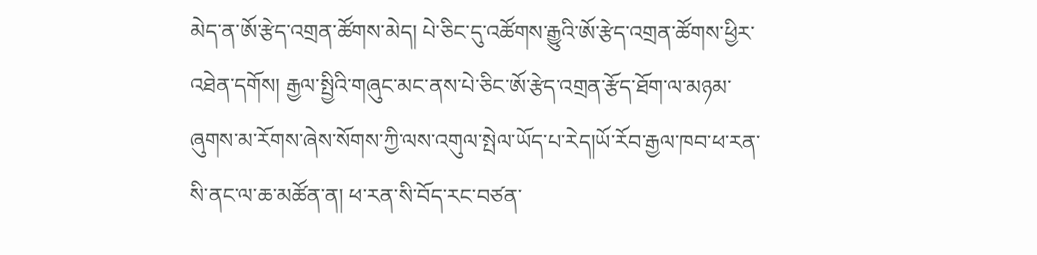མེད་ན་ཨོ་རྩེད་འགྲན་ཚོགས་མེད། པེ་ཅིང་དུ་འཚོགས་རྒྱུའི་ཨོ་རྩེད་འགྲན་ཚོགས་ཕྱིར་འཐེན་དགོས། རྒྱལ་སྤྱིའི་གཞུང་མང་ནས་པེ་ཅིང་ཨོ་རྩེད་འགྲན་རྩོད་ཐོག་ལ་མཉམ་ཞུགས་མ་རོགས་ཞེས་སོགས་ཀྱི་ལས་འགུལ་སྤེལ་ཡོད་པ་རེད།ཡོ་རོབ་རྒྱལ་ཁབ་ཕ་རན་སི་ནང་ལ་ཆ་མཚོན་ན། ཕ་རན་སི་བོད་རང་བཙན་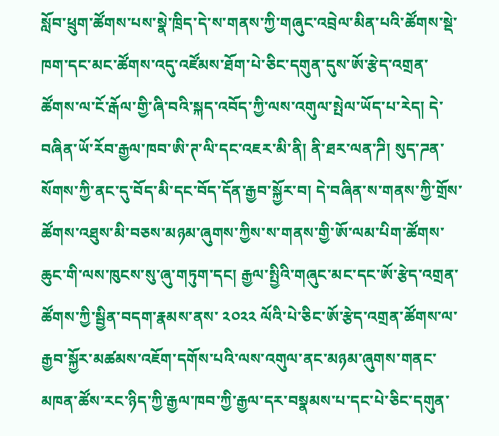སློབ་ཕྲུག་ཚོགས་པས་སྣེ་ཁྲིད་དེ་ས་གནས་ཀྱི་གཞུང་འབྲེལ་མིན་པའི་ཚོགས་སྡེ་ཁག་དང་མང་ཚོགས་འདུ་འཛོམས་ཐོག་པེ་ཅིང་དགུན་དུས་ཨོ་རྩེད་འགྲན་ཚོགས་ལ་ངོ་རྒོལ་གྱི་ཞི་བའི་སྐད་འབོད་ཀྱི་ལས་འགུལ་སྤེལ་ཡོད་པ་རེད། དེ་བཞིན་ཡོ་རོབ་རྒྱལ་ཁབ་ཨི་ཊ་ལི་དང་འཇར་མི་ནི། ནི་ཐར་ལན་ཌི། སུད་ཌན་སོགས་ཀྱི་ནང་དུ་བོད་མི་དང་བོད་དོན་རྒྱབ་སྐྱོར་བ། དེ་བཞིན་ས་གནས་ཀྱི་གྲོས་ཚོགས་འཐུས་མི་བཅས་མཉམ་ཞུགས་ཀྱིས་ས་གནས་གྱི་ཨོ་ལམ་པིག་ཚོགས་ཆུང་གི་ལས་ཁུངས་སུ་ཞུ་གཏུག་དང། རྒྱལ་སྤྱིའི་གཞུང་མང་དང་ཨོ་རྩེད་འགྲན་ཚོགས་ཀྱི་སྦྱིན་བདག་རྣམས་ནས་ ༢༠༢༢ ལོའི་པེ་ཅིང་ཨོ་རྩེད་འགྲན་ཚོགས་ལ་རྒྱབ་སྐྱོར་མཚམས་འཇོག་དགོས་པའི་ལས་འགུལ་ནང་མཉམ་ཞུགས་གནང་མཁན་ཚོས་རང་ཉིད་ཀྱི་རྒྱལ་ཁབ་ཀྱི་རྒྱལ་དར་བསྣམས་པ་དང་པེ་ཅིང་དགུན་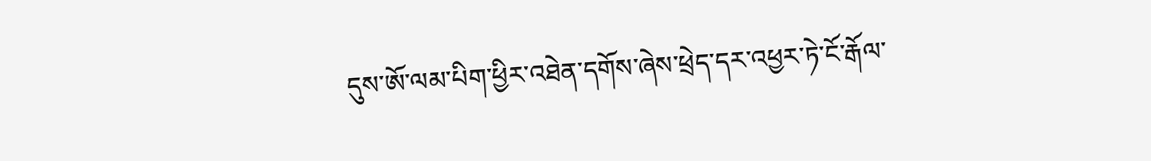དུས་ཨོ་ལམ་པིག་ཕྱིར་འཐེན་དགོས་ཞེས་ཕྲེད་དར་འཕྱར་ཏེ་ངོ་རྒོལ་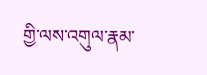གྱི་ལས་འགུལ་རྣམ་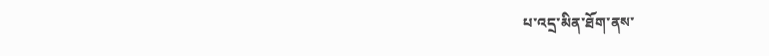པ་འདྲ་མིན་ཐོག་ནས་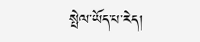སྤེལ་ཡོད་པ་རེད།